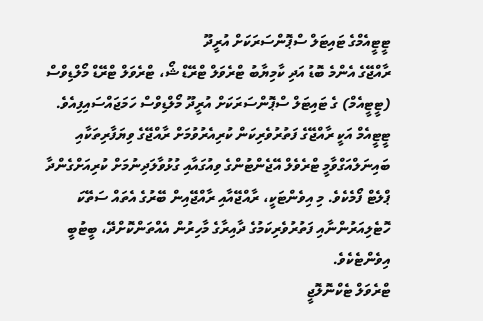ޓީޓީއެމްގެ ޓައިޓަލް ސްޕޮންސަރަކަށް އުރީދޫ
ރާއްޖޭގެ އެންމެ ބޮޑު އަދި ކާމިޔާބު ޓްރެވަލް ޓްރޭޑް ޝޯ، ޓްރެވަލް ޓްރޭޑް މޯލްޑިވްސް (ޓީޓީއެމް) ގެ ޓައިޓަލް ސްޕޮންސަރަކަށް އުރީދޫ މޯލްޑިވްސް ހަމަޖައްސައިފިއެވެ.
ޓީޓީއެމް އަކީ ރާއްޖޭގެ ފަތުރުވެރިކަން ކުރިއެރުވުމަށް ރާއްޖޭގެ ވިޔަފާރިތަކާއި ބައިނަލްއަގްވާމީ ޓްރެވެލް އޭޖެންޓުންގެ ވިއުގައާއި ގުޅުވާލަދިނުމަށް ކުރިއަށްގެންދާ ޕްލެޓް ފޯމެކެވެ. މި އިވެންޓަކީ، ރާއްޖޭއާއި ރާއްޖޭއިން ބޭރުގެ އެތައް ސަތޭކަ ހޮޓެލިއަރުންނާއި ފަތުރުވެރިކަމުގެ ދާއިރާގެ މާހިރުން އެއްތަންކޮށްދޭ، ބީޓުބީ އިވެންޓެކެވެ.
ޓްރެވަލް ޓެކްނޮލޮޖީ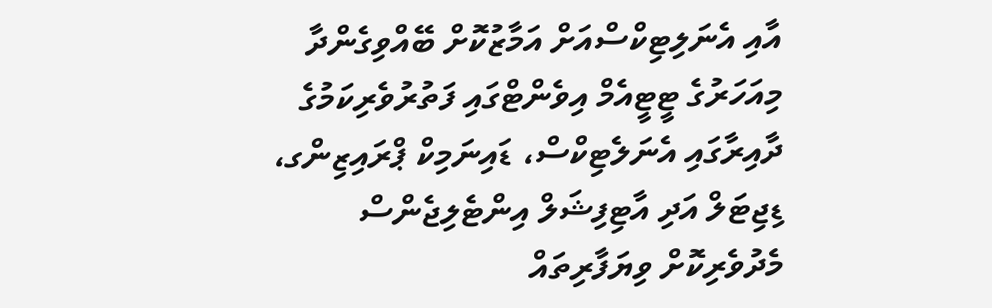އާއި އެނަލިޓިކްސްއަށް އަމާޒުކޮށް ބޭއްވިގެންދާ މިއަހަރުގެ ޓީޓީއެމް އިވެންޓްގައި ފަތުރުވެރިކަމުގެ ދާއިރާގައި އެނަލެޓިކްސް، ޑައިނަމިކް ޕްރައިޒިންގ، ޑިޖިޓަލް އަދި އާޓިފިޝަލް އިންޓެލިޖެންސް މެދުވެރިކޮށް ވިޔަފާރިތައް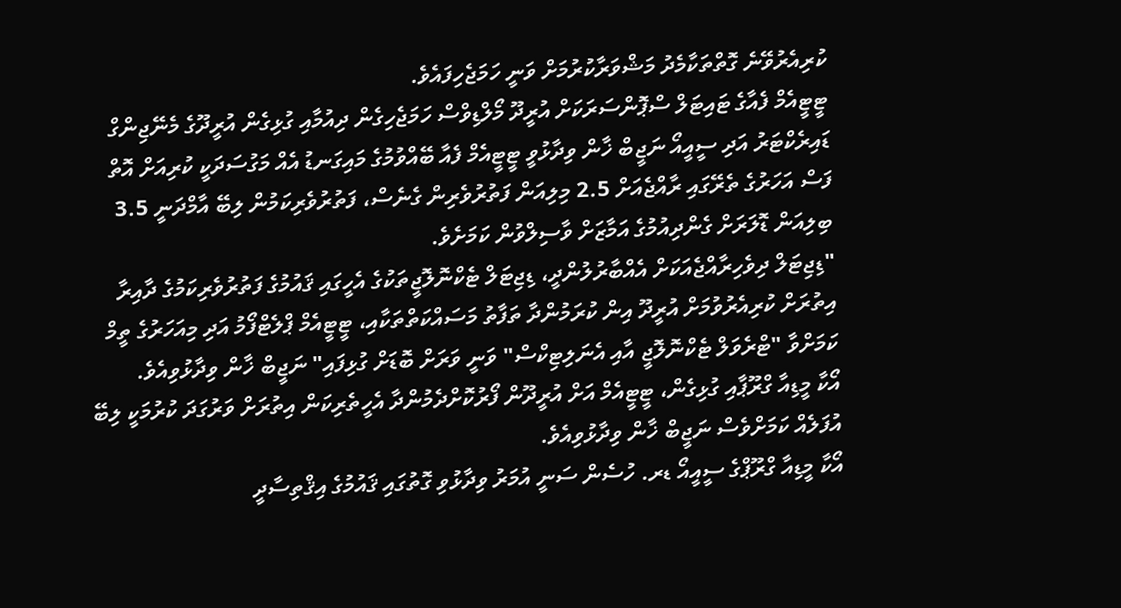ކުރިއެރުވޭނެ ގޮތްތަކާމެދު މަޝްވަރާކުރުމަށް ވަނީ ހަމަޖެހިފައެވެ.
ޓީޓީއެމް ފެއާގެ ޓައިޓަލް ސްޕޮންސަރަކަށް އުރީދޫ މޯލްޑިވްސް ހަމަޖެހިގެން ދިއުމާއި ގުޅިގެން އުރީދޫގެ މެނޭޖިންގް ޑައިރެކްޓަރު އަދި ސީއީއޯ ނަޖީބް ޚާން ވިދާޅުވީ ޓީޓީއެމް ފެއާ ބޭއްވުމުގެ މައިގަނޑު އެއް މަގުސަދަކީ ކުރިއަށް އޮތް ފަސް އަހަރުގެ ތެރޭގައި ރާއްޖެއަށް 2.5 މިލިއަން ފަތުރުވެރިން ގެނެސް، ފަތުރުވެރިކަމުން ލިބޭ އާމްދަނީ 3.5 ބިލިއަން ޑޮލަރަށް ގެންދިއުމުގެ އަމާޒަށް ވާސިލްވުން ކަމަށެވެ.
"ޑިޖިޓަލް ދިވެހިރާއްޖެއަކަށް އެއްބާރުލުންދީ، ޑިޖިޓަލް ޓެކްނޮލޮޖީތަކުގެ އެހީގައި ޤައުމުގެ ފަތުރުވެރިކަމުގެ ދާއިރާ އިތުރަށް ކުރިއެރުވުމަށް އުރީދޫ އިން ކުރަމުންދާ ތަފާތު މަސައްކަތްތަކާއި، ޓީޓީއެމް ޕްލެޓްފޯމު އަދި މިއަހަރުގެ ތީމް ކަމަށްވާ "ޓްރެވަލް ޓެކްނޮލޮޖީ އާއި އެނަލިޓިކްސް" ވަނީ ވަރަށް ބޮޑަށް ގުޅިފައި" ނަޖީބް ޚާން ވިދާޅުވިއެވެ.
އޯކާ މީޑިއާ ގްރޫޕާއި ގުޅިގެން، ޓީޓީއެމް އަށް އުރީދޫން ފޯރުކޮށްދެމުންދާ އެހީތެރިކަން އިތުރަށް ވަރުގަދަ ކުރުމަކީ ލިބޭ އުފަލެއް ކަމަށްވެސް ނަޖީބް ޚާން ވިދާޅުވިއެވެ.
އޯކާ މީޑިއާ ގްރޫޕްގެ ސީއީއޯ ޑރ. ހުސެން ސަނީ އުމަރު ވިދާޅުވި ގޮތުގައި ޤައުމުގެ އިޤްތިސާދީ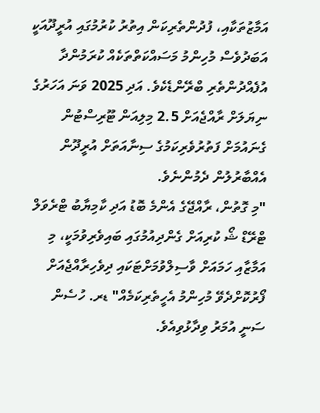އަމާޒުތަކާއި، ފުދުންތެރިކަން އިތުރު ކުރުމުގައި އުރީދޫއަކީ އަބަދުވެސް މުހިންމު މަސައްކަތްތަކެއް ކުރަމުންދާ އުފެއްދުންތެރި ބްރޭންޑެކެވެ. އަދި 2025 ވަނަ އަހަރުގެ ނިޔަލަށް ރާއްޖެއަށް 2.5 މިލިއަން ޓޫރިސްޓުން ގެނައުމަށް ފަތުރުވެރިކަމުގެ ސިނާއަތަށް އުރީދޫން އެއްބާރުލުން ދެމުންނެވެ.
"މި ގޮތުން، ރާއްޖޭގެ އެންމެ ބޮޑު އަދި ކާމިޔާބު ޓްރެވަލް ޓްރޭޑް ޝޯ ކުރިއަށް ގެންދިއުމުގައި ބައިވެރިވުމަކީ، މި އަމާޒާއި ހަމައަށް ވާސިލްވުމަށްޓަކައި ދިވެހިރާއްޖެއަށް ފޯރުކޮށްދެވޭ މުހިންމު އެހީތެރިކަމެއް" ޑރ. ހުސެން ސަނީ އުމަރު ވިދާޅުވިއެވެ.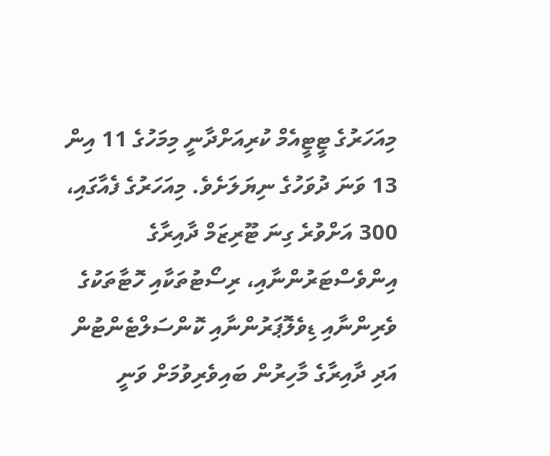މިއަހަރުގެ ޓީޓީއެމް ކުރިއަށްދާނީ މިމަހުގެ 11 އިން 13 ވަނަ ދުވަހުގެ ނިޔަލަށެވެ. މިއަހަރުގެ ފެއާގައި، 300 އަށްވުރެ ގިނަ ޓޫރިޒަމް ދާއިރާގެ އިންވެސްޓަރުންނާއި، ރިސޯޓުތަކާއި ހޮޓާތަކުގެ ވެރިންނާއި ޑިވެލޮޕަރުންނާއި ކޮންސަލްޓެންޓުން އަދި ދާއިރާގެ މާހިރުން ބައިވެރިވުމަށް ވަނީ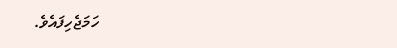ހަމަޖެހިފައެވެ.